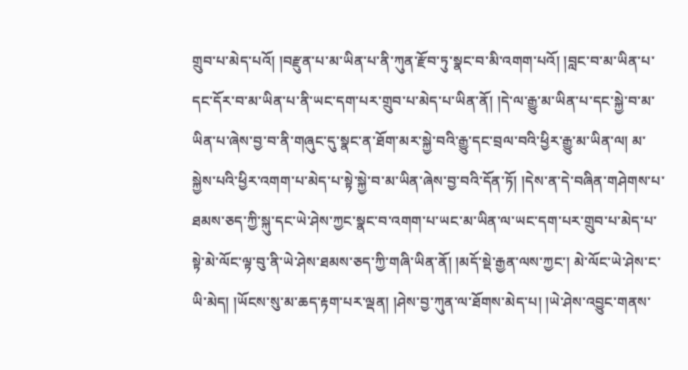གྲུབ་པ་མེད་པའོ། །བརྫུན་པ་མ་ཡིན་པ་ནི་ཀུན་རྫོབ་ཏུ་སྣང་བ་མི་འགག་པའོ། །བླང་བ་མ་ཡིན་པ་དང་དོར་བ་མ་ཡིན་པ་ནི་ཡང་དག་པར་གྲུབ་པ་མེད་པ་ཡིན་ནོ། །དེ་ལ་རྒྱུ་མ་ཡིན་པ་དང་སྐྱེ་བ་མ་ཡིན་པ་ཞེས་བྱ་བ་ནི་གཞུང་དུ་སྣང་ན་ཐོག་མར་སྐྱེ་བའི་རྒྱུ་དང་བྲལ་བའི་ཕྱིར་རྒྱུ་མ་ཡིན་ལ། མ་སྐྱེས་པའི་ཕྱིར་འགག་པ་མེད་པ་སྟེ་སྐྱེ་བ་མ་ཡིན་ཞེས་བྱ་བའི་དོན་ཏོ། །དེས་ན་དེ་བཞིན་གཤེགས་པ་ཐམས་ཅད་ཀྱི་སྐུ་དང་ཡེ་ཤེས་ཀྱང་སྣང་བ་འགག་པ་ཡང་མ་ཡིན་ལ་ཡང་དག་པར་གྲུབ་པ་མེད་པ་སྟེ་མེ་ལོང་ལྟ་བུ་ནི་ཡེ་ཤེས་ཐམས་ཅད་ཀྱི་གཞི་ཡིན་ནོ། །མདོ་སྡེ་རྒྱན་ལས་ཀྱང་། མེ་ལོང་ཡེ་ཤེས་ང་ཡི་མེད། །ཡོངས་སུ་མ་ཆད་རྟག་པར་ལྡན། །ཤེས་བྱ་ཀུན་ལ་ཐོགས་མེད་པ། །ཡེ་ཤེས་འབྱུང་གནས་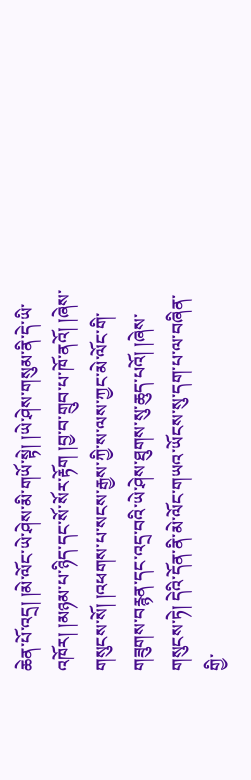ཆེན་པོ་འདྲ། །མེ་ལོང་ཡེ་ཤེས་མི་གཡོ་སྟེ། །ཡེ་ཤེས་གསུམ་ནི་དེ་ཡི་འཁོར། །མཉམ་པ་ཉིད་དང་སོ་སོར་རྟོག །བྱ་བ་གྲུབ་པ་ཁོ་ནའོ། །ཞེས་གསུངས་སོ། །འཕགས་པ་སངས་རྒྱས་ཀྱི་ས་ལས་ཀྱང་མེ་ལོང་གི་གཟུགས་བརྙན་དང་འདྲ་བའི་ཡེ་ཤེས་ཐུགས་སུ་ཆུད་པའོ། །ཞེས་གསུངས་ཏེ། དེའི་དོན་ནི་མེ་ལོང་གཡའ་ཡོངས་སུ་དག་པ་ལ་བཞིན་གྱི་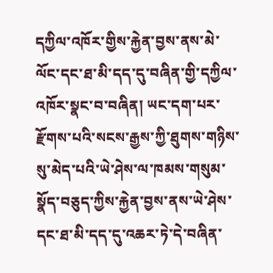དཀྱིལ་འཁོར་གྱིས་རྐྱེན་བྱས་ནས་མེ་ལོང་དང་ཐ་མི་དད་དུ་བཞིན་གྱི་དཀྱིལ་འཁོར་སྣང་བ་བཞིན། ཡང་དག་པར་རྫོགས་པའི་སངས་རྒྱས་ཀྱི་ཐུགས་གཉིས་སུ་མེད་པའི་ཡེ་ཤེས་ལ་ཁམས་གསུམ་སྣོད་བཅུད་ཀྱིས་རྐྱེན་བྱས་ནས་ཡེ་ཤེས་དང་ཐ་མི་དད་དུ་འཆར་ཏེ་དེ་བཞིན་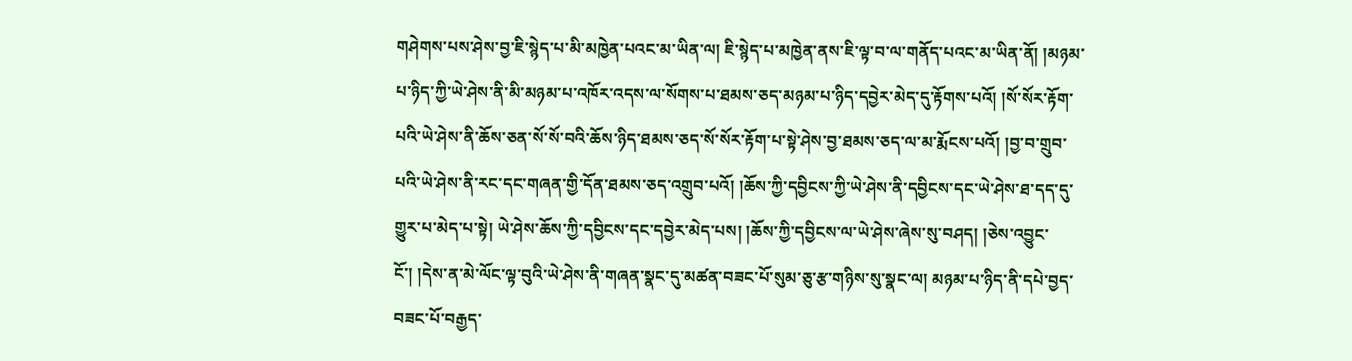གཤེགས་པས་ཤེས་བྱ་ཇི་སྙེད་པ་མི་མཁྱེན་པའང་མ་ཡིན་ལ། ཇི་སྙེད་པ་མཁྱེན་ནས་ཇི་ལྟ་བ་ལ་གནོད་པའང་མ་ཡིན་ནོ། །མཉམ་པ་ཉིད་ཀྱི་ཡེ་ཤེས་ནི་མི་མཉམ་པ་འཁོར་འདས་ལ་སོགས་པ་ཐམས་ཅད་མཉམ་པ་ཉིད་དབྱེར་མེད་དུ་རྟོགས་པའོ། །སོ་སོར་རྟོག་པའི་ཡེ་ཤེས་ནི་ཆོས་ཅན་སོ་སོ་བའི་ཆོས་ཉིད་ཐམས་ཅད་སོ་སོར་རྟོག་པ་སྟེ་ཤེས་བྱ་ཐམས་ཅད་ལ་མ་རྨོངས་པའོ། །བྱ་བ་གྲུབ་པའི་ཡེ་ཤེས་ནི་རང་དང་གཞན་གྱི་དོན་ཐམས་ཅད་འགྲུབ་པའོ། །ཆོས་ཀྱི་དབྱིངས་ཀྱི་ཡེ་ཤེས་ནི་དབྱིངས་དང་ཡེ་ཤེས་ཐ་དད་དུ་གྱུར་པ་མེད་པ་སྟེ། ཡེ་ཤེས་ཆོས་ཀྱི་དབྱིངས་དང་དབྱེར་མེད་པས། །ཆོས་ཀྱི་དབྱིངས་ལ་ཡེ་ཤེས་ཞེས་སུ་བཤད། །ཅེས་འབྱུང་ངོ་། །དེས་ན་མེ་ལོང་ལྟ་བུའི་ཡེ་ཤེས་ནི་གཞན་སྣང་དུ་མཚན་བཟང་པོ་སུམ་ཅུ་རྩ་གཉིས་སུ་སྣང་ལ། མཉམ་པ་ཉིད་ནི་དཔེ་བྱད་བཟང་པོ་བརྒྱད་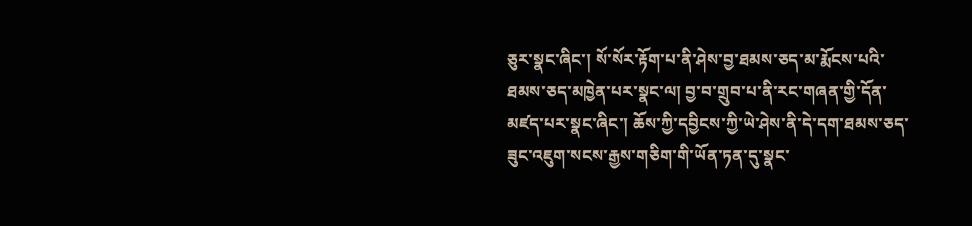ཅུར་སྣང་ཞིང་། སོ་སོར་རྟོག་པ་ནི་ཤེས་བྱ་ཐམས་ཅད་མ་རྨོངས་པའི་ཐམས་ཅད་མཁྱེན་པར་སྣང་ལ། བྱ་བ་གྲུབ་པ་ནི་རང་གཞན་གྱི་དོན་མཛད་པར་སྣང་ཞིང་། ཆོས་ཀྱི་དབྱིངས་ཀྱི་ཡེ་ཤེས་ནི་དེ་དག་ཐམས་ཅད་ཟུང་འཇུག་སངས་རྒྱས་གཅིག་གི་ཡོན་ཏན་དུ་སྣང་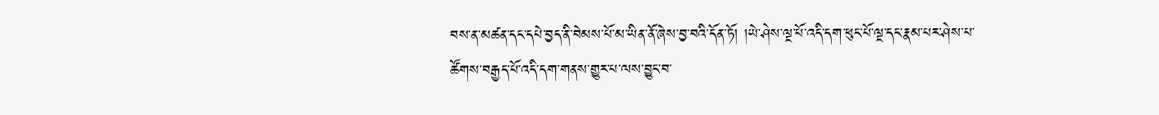བས་ན་མཚན་དང་དཔེ་བྱད་ནི་བེམས་པོ་མ་ཡིན་ནོ་ཞེས་བྱ་བའི་དོན་ཏོ། །ཡེ་ཤེས་ལྔ་པོ་འདི་དག་ཕུང་པོ་ལྔ་དང་རྣམ་པར་ཤེས་པ་ཚོགས་བརྒྱད་པོ་འདི་དག་གནས་གྱུར་པ་ལས་བྱུང་བ་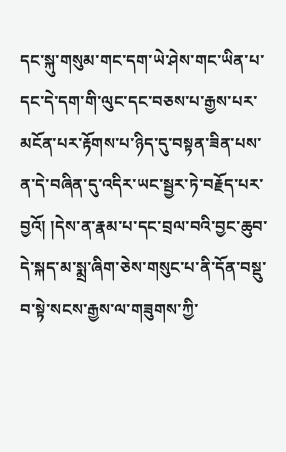དང་སྐུ་གསུམ་གང་དག་ཡེ་ཤེས་གང་ཡིན་པ་དང་དེ་དག་གི་ལུང་དང་བཅས་པ་རྒྱས་པར་མངོན་པར་རྟོགས་པ་ཉིད་དུ་བསྟན་ཟིན་པས་ན་དེ་བཞིན་དུ་འདིར་ཡང་སྦྱར་ཏེ་བརྗོད་པར་བྱའོ། །དེས་ན་རྣམ་པ་དང་བྲལ་བའི་བྱང་ཆུབ་དེ་སྐད་མ་སྨྲ་ཞིག་ཅེས་གསུང་པ་ནི་དོན་བསྡུ་བ་སྟེ་སངས་རྒྱས་ལ་གཟུགས་ཀྱི་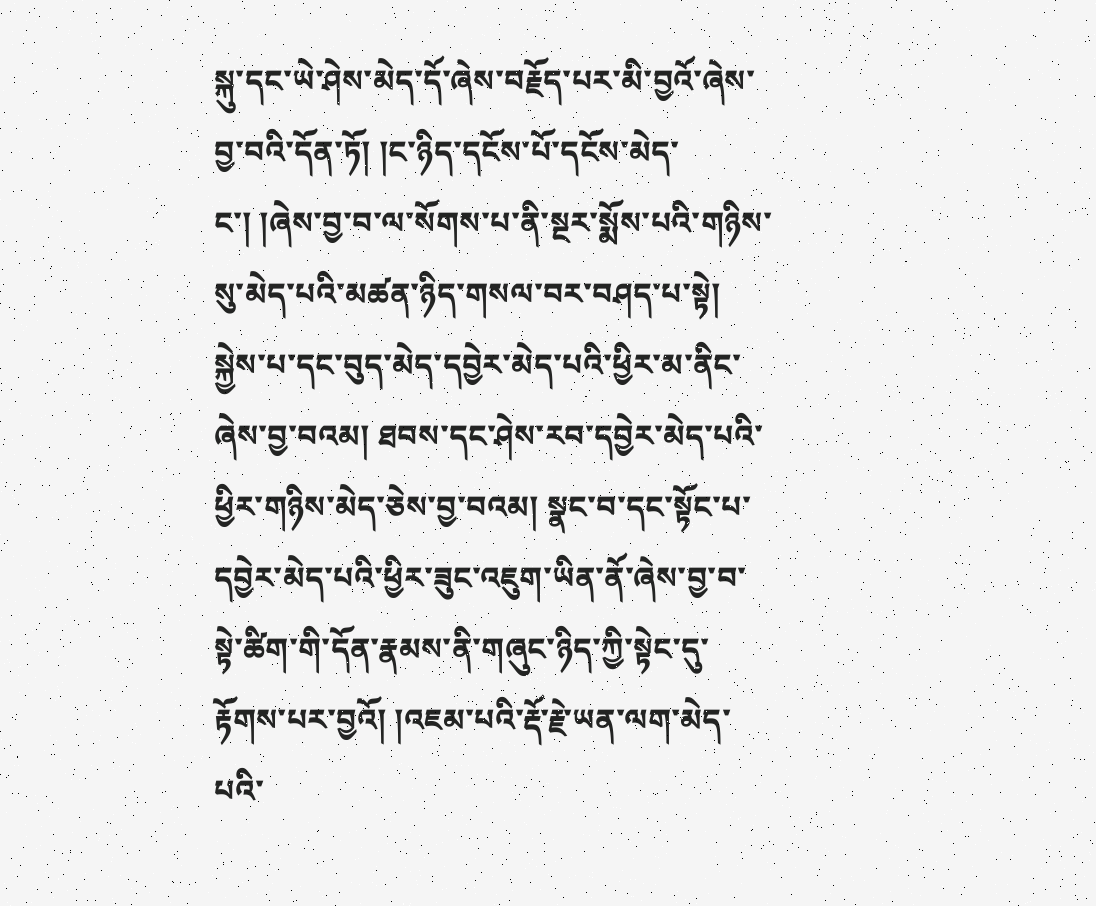སྐུ་དང་ཡེ་ཤེས་མེད་དོ་ཞེས་བརྗོད་པར་མི་བྱའོ་ཞེས་བྱ་བའི་དོན་ཏོ། །ང་ཉིད་དངོས་པོ་དངོས་མེད་ང་། །ཞེས་བྱ་བ་ལ་སོགས་པ་ནི་སྔར་སྨོས་པའི་གཉིས་སུ་མེད་པའི་མཚན་ཉིད་གསལ་བར་བཤད་པ་སྟེ། སྐྱེས་པ་དང་བུད་མེད་དབྱེར་མེད་པའི་ཕྱིར་མ་ནིང་ཞེས་བྱ་བའམ། ཐབས་དང་ཤེས་རབ་དབྱེར་མེད་པའི་ཕྱིར་གཉིས་མེད་ཅེས་བྱ་བའམ། སྣང་བ་དང་སྟོང་པ་དབྱེར་མེད་པའི་ཕྱིར་ཟུང་འཇུག་ཡིན་ནོ་ཞེས་བྱ་བ་སྟེ་ཚིག་གི་དོན་རྣམས་ནི་གཞུང་ཉིད་ཀྱི་སྟེང་དུ་རྟོགས་པར་བྱའོ། །འཇམ་པའི་རྡོ་རྗེ་ཡན་ལག་མེད་པའི་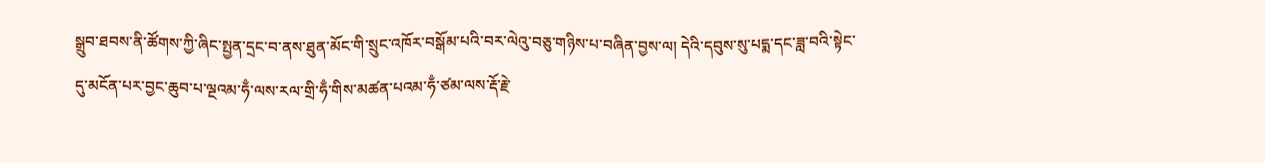སྒྲུབ་ཐབས་ནི་ཚོགས་ཀྱི་ཞིང་སྤྱན་དྲང་བ་ནས་ཐུན་མོང་གི་སྲུང་འཁོར་བསྒོམ་པའི་བར་ལེའུ་བཅུ་གཉིས་པ་བཞིན་བྱས་ལ། དེའི་དབུས་སུ་པདྨ་དང་ཟླ་བའི་སྟེང་དུ་མངོན་པར་བྱང་ཆུབ་པ་ལྔའམ་ཧྃ་ལས་རལ་གྲི་ཧྃ་གིས་མཚན་པའམ་ཧྃ་ཙམ་ལས་རྡོ་རྗེ་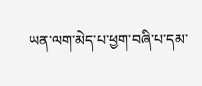ཡན་ལག་མེད་པ་ཕྱག་བཞི་པ་དམ་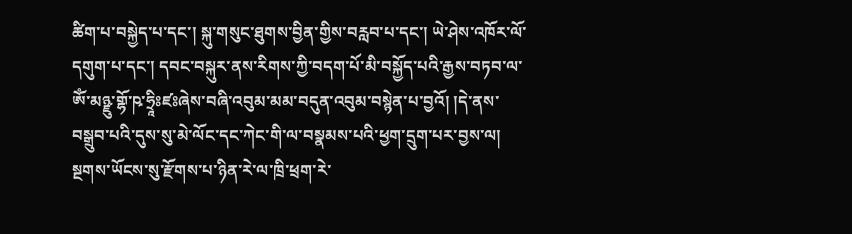ཚིག་པ་བསྐྱེད་པ་དང་། སྐུ་གསུང་ཐུགས་བྱིན་གྱིས་བརླབ་པ་དང་། ཡེ་ཤེས་འཁོར་ལོ་དགུག་པ་དང་། དབང་བསྐུར་ནས་རིགས་ཀྱི་བདག་པོ་མི་བསྐྱོད་པའི་རྒྱས་བཏབ་ལ་ཨོཾ་མཉྫུ་གྷོ་ཥ་ཧྲཱིཿཛཿཞེས་བཞི་འབུམ་མམ་བདུན་འབུམ་བསྙེན་པ་བྱའོ། །དེ་ནས་བསྒྲུབ་པའི་དུས་སུ་མེ་ལོང་དང་ཀེང་གི་ལ་བསྣམས་པའི་ཕྱག་དྲུག་པར་བྱས་ལ། སྔགས་ཡོངས་སུ་རྫོགས་པ་ཉིན་རེ་ལ་ཁྲི་ཕྲག་རེ་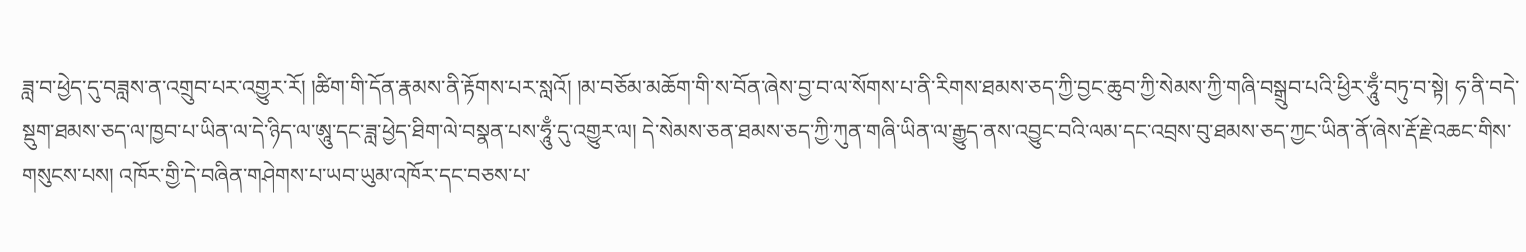ཟླ་བ་ཕྱེད་དུ་བཟླས་ན་འགྲུབ་པར་འགྱུར་རོ། །ཚིག་གི་དོན་རྣམས་ནི་རྟོགས་པར་སླའོ། །མ་བཅོམ་མཆོག་གི་ས་བོན་ཞེས་བྱ་བ་ལ་སོགས་པ་ནི་རིགས་ཐམས་ཅད་ཀྱི་བྱང་ཆུབ་ཀྱི་སེམས་ཀྱི་གཞི་བསྒྲུབ་པའི་ཕྱིར་ཧཱུྃ་བཏུ་བ་སྟེ། ཧ་ནི་བདེ་སྡུག་ཐམས་ཅད་ལ་ཁྱབ་པ་ཡིན་ལ་དེ་ཉིད་ལ་ཨཱུ་དང་ཟླ་ཕྱེད་ཐིག་ལེ་བསྣན་པས་ཧཱུྃ་དུ་འགྱུར་ལ། དེ་སེམས་ཅན་ཐམས་ཅད་ཀྱི་ཀུན་གཞི་ཡིན་ལ་རྒྱུད་ནས་འབྱུང་བའི་ལམ་དང་འབྲས་བུ་ཐམས་ཅད་ཀྱང་ཡིན་ནོ་ཞེས་རྡོ་རྗེ་འཆང་གིས་གསུངས་པས། འཁོར་གྱི་དེ་བཞིན་གཤེགས་པ་ཡབ་ཡུམ་འཁོར་དང་བཅས་པ་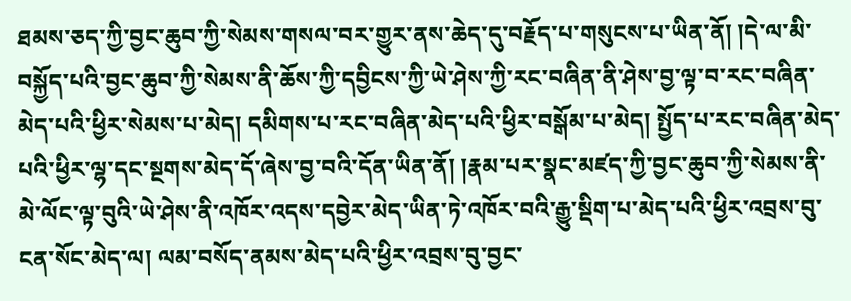ཐམས་ཅད་ཀྱི་བྱང་ཆུབ་ཀྱི་སེམས་གསལ་བར་གྱུར་ནས་ཆེད་དུ་བརྗོད་པ་གསུངས་པ་ཡིན་ནོ། །དེ་ལ་མི་བསྐྱོད་པའི་བྱང་ཆུབ་ཀྱི་སེམས་ནི་ཆོས་ཀྱི་དབྱིངས་ཀྱི་ཡེ་ཤེས་ཀྱི་རང་བཞིན་ནི་ཤེས་བྱ་ལྟ་བ་རང་བཞིན་མེད་པའི་ཕྱིར་སེམས་པ་མེད། དམིགས་པ་རང་བཞིན་མེད་པའི་ཕྱིར་བསྒོམ་པ་མེད། སྤྱོད་པ་རང་བཞིན་མེད་པའི་ཕྱིར་ལྷ་དང་སྔགས་མེད་དོ་ཞེས་བྱ་བའི་དོན་ཡིན་ནོ། །རྣམ་པར་སྣང་མཛད་ཀྱི་བྱང་ཆུབ་ཀྱི་སེམས་ནི་མེ་ལོང་ལྟ་བུའི་ཡེ་ཤེས་ནི་འཁོར་འདས་དབྱེར་མེད་ཡིན་ཏེ་འཁོར་བའི་རྒྱུ་སྡིག་པ་མེད་པའི་ཕྱིར་འབྲས་བུ་ངན་སོང་མེད་ལ། ལམ་བསོད་ནམས་མེད་པའི་ཕྱིར་འབྲས་བུ་བྱང་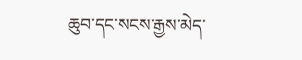ཆུབ་དང་སངས་རྒྱས་མེད་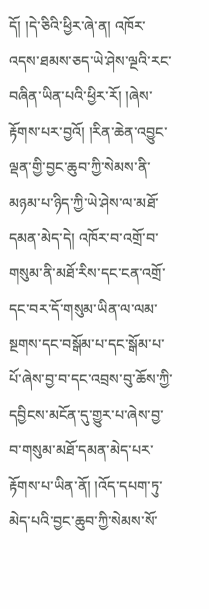དོ། །དེ་ཅིའི་ཕྱིར་ཞེ་ན། འཁོར་འདས་ཐམས་ཅད་ཡེ་ཤེས་ལྔའི་རང་བཞིན་ཡིན་པའི་ཕྱིར་རོ། །ཞེས་རྟོགས་པར་བྱའོ། །རིན་ཆེན་འབྱུང་ལྡན་གྱི་བྱང་ཆུབ་ཀྱི་སེམས་ནི་མཉམ་པ་ཉིད་ཀྱི་ཡེ་ཤེས་ལ་མཐོ་དམན་མེད་དེ། འཁོར་བ་འགྲོ་བ་གསུམ་ནི་མཐོ་རིས་དང་ངན་འགྲོ་དང་བར་དོ་གསུམ་ཡིན་ལ་ལམ་སྔགས་དང་བསྒོམ་པ་དང་སྒོམ་པ་པོ་ཞེས་བྱ་བ་དང་འབྲས་བུ་ཆོས་ཀྱི་དབྱིངས་མངོན་དུ་གྱུར་པ་ཞེས་བྱ་བ་གསུམ་མཐོ་དམན་མེད་པར་རྟོགས་པ་ཡིན་ནོ། །འོད་དཔག་ཏུ་མེད་པའི་བྱང་ཆུབ་ཀྱི་སེམས་སོ་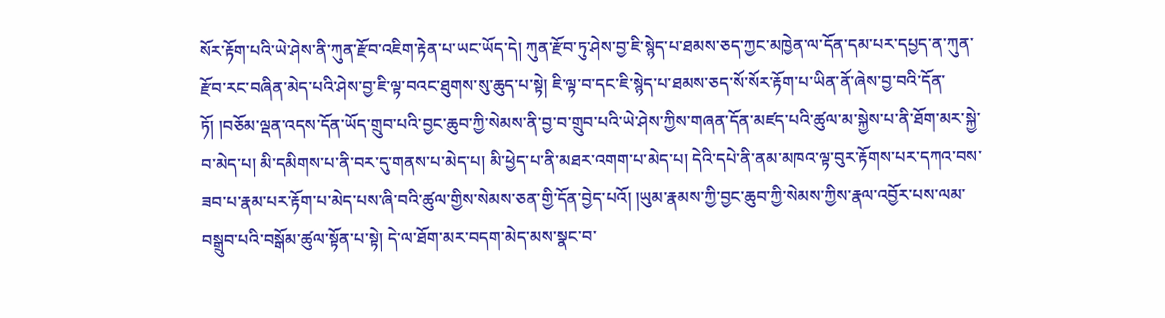སོར་རྟོག་པའི་ཡེ་ཤེས་ནི་ཀུན་རྫོབ་འཇིག་རྟེན་པ་ཡང་ཡོད་དེ། ཀུན་རྫོབ་ཏུ་ཤེས་བྱ་ཇི་སྙེད་པ་ཐམས་ཅད་ཀྱང་མཁྱེན་ལ་དོན་དམ་པར་དཔྱད་ན་ཀུན་རྫོབ་རང་བཞིན་མེད་པའི་ཤེས་བྱ་ཇི་ལྟ་བའང་ཐུགས་སུ་ཆུད་པ་སྟེ། ཇི་ལྟ་བ་དང་ཇི་སྙེད་པ་ཐམས་ཅད་སོ་སོར་རྟོག་པ་ཡིན་ནོ་ཞེས་བྱ་བའི་དོན་ཏོ། །བཅོམ་ལྡན་འདས་དོན་ཡོད་གྲུབ་པའི་བྱང་ཆུབ་ཀྱི་སེམས་ནི་བྱ་བ་གྲུབ་པའི་ཡེ་ཤེས་ཀྱིས་གཞན་དོན་མཛད་པའི་ཚུལ་མ་སྐྱེས་པ་ནི་ཐོག་མར་སྐྱེ་བ་མེད་པ། མི་དམིགས་པ་ནི་བར་དུ་གནས་པ་མེད་པ། མི་ཕྱེད་པ་ནི་མཐར་འགག་པ་མེད་པ། དེའི་དཔེ་ནི་ནམ་མཁའ་ལྟ་བུར་རྟོགས་པར་དཀའ་བས་ཟབ་པ་རྣམ་པར་རྟོག་པ་མེད་པས་ཞི་བའི་ཚུལ་གྱིས་སེམས་ཅན་གྱི་དོན་བྱེད་པའོ། །ཡུམ་རྣམས་ཀྱི་བྱང་ཆུབ་ཀྱི་སེམས་ཀྱིས་རྣལ་འབྱོར་པས་ལམ་བསྒྲུབ་པའི་བསྒོམ་ཚུལ་སྟོན་པ་སྟེ། དེ་ལ་ཐོག་མར་བདག་མེད་མས་སྣང་བ་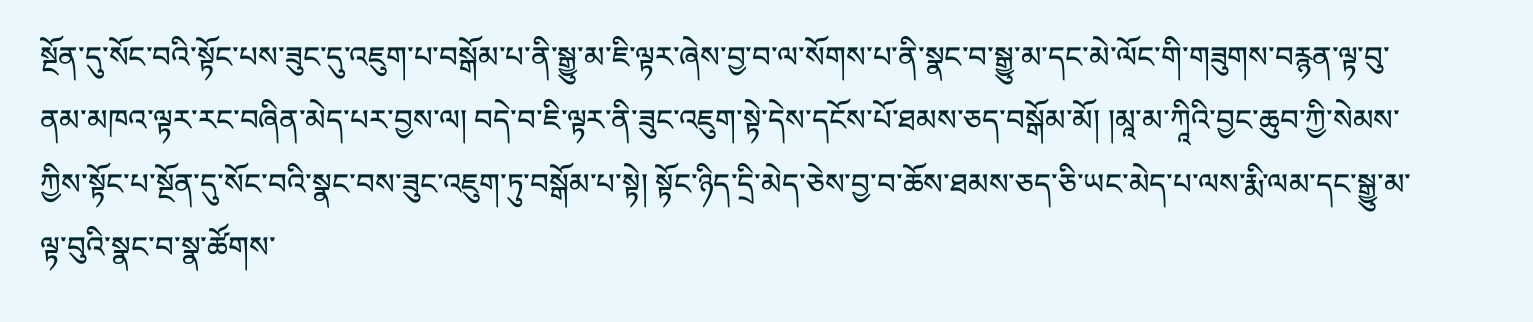སྔོན་དུ་སོང་བའི་སྟོང་པས་ཟུང་དུ་འཇུག་པ་བསྒོམ་པ་ནི་སྒྱུ་མ་ཇི་ལྟར་ཞེས་བྱ་བ་ལ་སོགས་པ་ནི་སྣང་བ་སྒྱུ་མ་དང་མེ་ལོང་གི་གཟུགས་བརྙན་ལྟ་བུ་ནམ་མཁའ་ལྟར་རང་བཞིན་མེད་པར་བྱས་ལ། བདེ་བ་ཇི་ལྟར་ནི་ཟུང་འཇུག་སྟེ་དེས་དངོས་པོ་ཐམས་ཅད་བསྒོམ་མོ། །མཱ་མ་ཀཱིའི་བྱང་ཆུབ་ཀྱི་སེམས་ཀྱིས་སྟོང་པ་སྔོན་དུ་སོང་བའི་སྣང་བས་ཟུང་འཇུག་ཏུ་བསྒོམ་པ་སྟེ། སྟོང་ཉིད་དྲི་མེད་ཅེས་བྱ་བ་ཆོས་ཐམས་ཅད་ཅི་ཡང་མེད་པ་ལས་རྨི་ལམ་དང་སྒྱུ་མ་ལྟ་བུའི་སྣང་བ་སྣ་ཚོགས་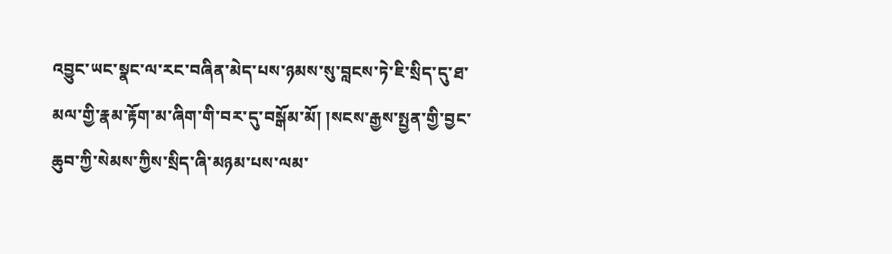འབྱུང་ཡང་སྣང་ལ་རང་བཞིན་མེད་པས་ཉམས་སུ་བླངས་ཏེ་ཇི་སྲིད་དུ་ཐ་མལ་གྱི་རྣམ་རྟོག་མ་ཞིག་གི་བར་དུ་བསྒོམ་མོ། །སངས་རྒྱས་སྤྱན་གྱི་བྱང་ཆུབ་ཀྱི་སེམས་ཀྱིས་སྲིད་ཞི་མཉམ་པས་ལམ་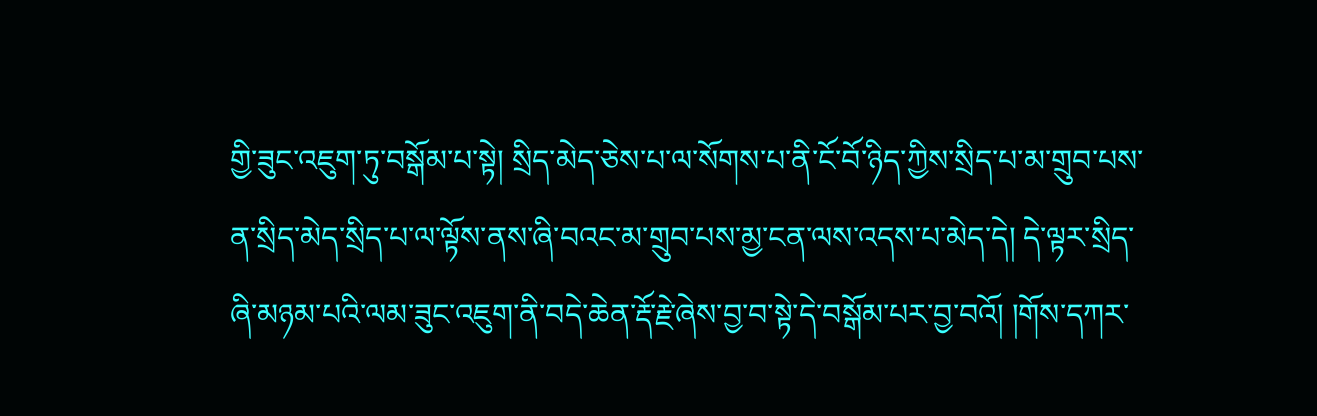གྱི་ཟུང་འཇུག་ཏུ་བསྒོམ་པ་སྟེ། སྲིད་མེད་ཅེས་པ་ལ་སོགས་པ་ནི་ངོ་བོ་ཉིད་ཀྱིས་སྲིད་པ་མ་གྲུབ་པས་ན་སྲིད་མེད་སྲིད་པ་ལ་ལྟོས་ནས་ཞི་བའང་མ་གྲུབ་པས་མྱ་ངན་ལས་འདས་པ་མེད་དེ། དེ་ལྟར་སྲིད་ཞི་མཉམ་པའི་ལམ་ཟུང་འཇུག་ནི་བདེ་ཆེན་རྡོ་རྗེ་ཞེས་བྱ་བ་སྟེ་དེ་བསྒོམ་པར་བྱ་བའོ། །གོས་དཀར་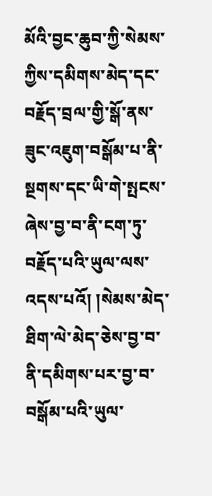མོའི་བྱང་ཆུབ་ཀྱི་སེམས་ཀྱིས་དམིགས་མེད་དང་བརྗོད་བྲལ་གྱི་སྒོ་ནས་ཟུང་འཇུག་བསྒོམ་པ་ནི་སྔགས་དང་ཡི་གེ་སྤངས་ཞེས་བྱ་བ་ནི་ངག་ཏུ་བརྗོད་པའི་ཡུལ་ལས་འདས་པའོ། །སེམས་མེད་ཐིག་ལེ་མེད་ཅེས་བྱ་བ་ནི་དམིགས་པར་བྱ་བ་བསྒོམ་པའི་ཡུལ་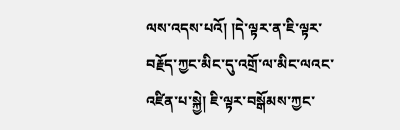ལས་འདས་པའོ། །དེ་ལྟར་ན་ཇི་ལྟར་བརྗོད་ཀྱང་མིང་དུ་འགྲོ་ལ་མིང་ལའང་འཛིན་པ་སྐྱེ། ཇི་ལྟར་བསྒོམས་ཀྱང་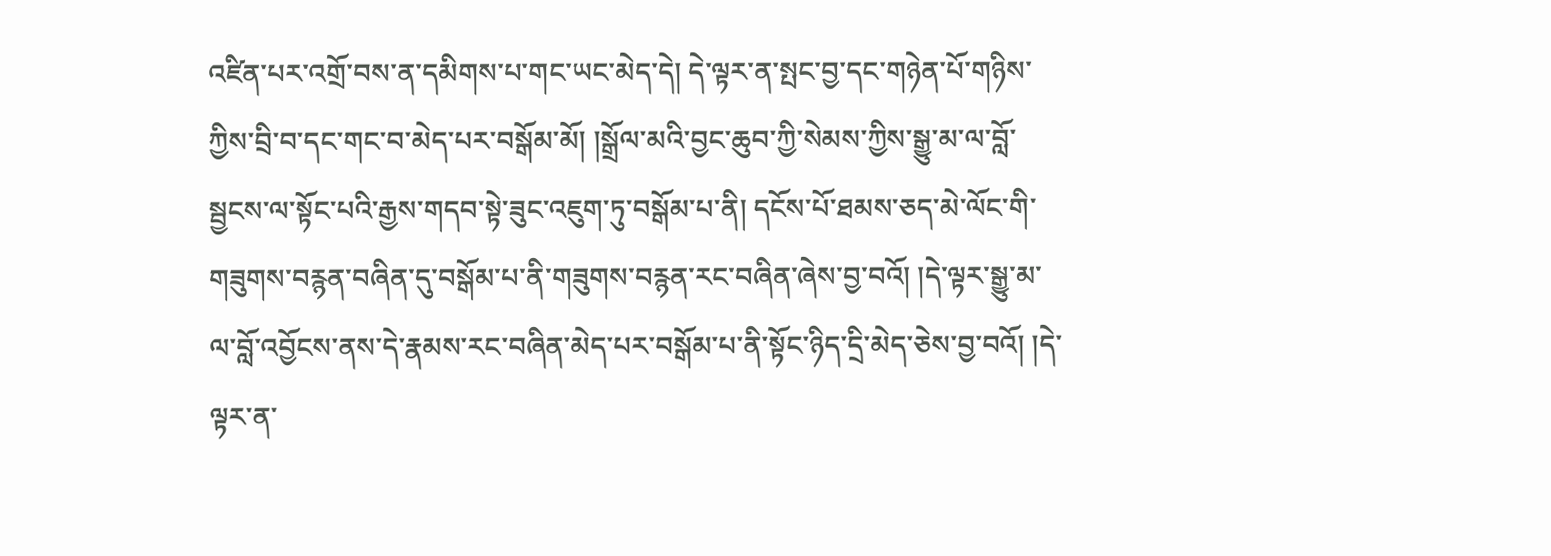འཛིན་པར་འགྲོ་བས་ན་དམིགས་པ་གང་ཡང་མེད་དེ། དེ་ལྟར་ན་སྤང་བྱ་དང་གཉེན་པོ་གཉིས་ཀྱིས་བྲི་བ་དང་གང་བ་མེད་པར་བསྒོམ་མོ། །སྒྲོལ་མའི་བྱང་ཆུབ་ཀྱི་སེམས་ཀྱིས་སྒྱུ་མ་ལ་བློ་སྦྱངས་ལ་སྟོང་པའི་རྒྱས་གདབ་སྟེ་ཟུང་འཇུག་ཏུ་བསྒོམ་པ་ནི། དངོས་པོ་ཐམས་ཅད་མེ་ལོང་གི་གཟུགས་བརྙན་བཞིན་དུ་བསྒོམ་པ་ནི་གཟུགས་བརྙན་རང་བཞིན་ཞེས་བྱ་བའོ། །དེ་ལྟར་སྒྱུ་མ་ལ་བློ་འབྱོངས་ནས་དེ་རྣམས་རང་བཞིན་མེད་པར་བསྒོམ་པ་ནི་སྟོང་ཉིད་དྲི་མེད་ཅེས་བྱ་བའོ། །དེ་ལྟར་ན་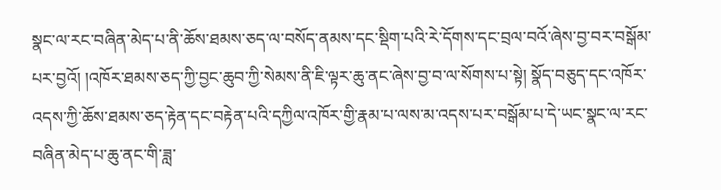སྣང་ལ་རང་བཞིན་མེད་པ་ནི་ཆོས་ཐམས་ཅད་ལ་བསོད་ནམས་དང་སྡིག་པའི་རེ་དོགས་དང་བྲལ་བའོ་ཞེས་བྱ་བར་བསྒོམ་པར་བྱའོ། །འཁོར་ཐམས་ཅད་ཀྱི་བྱང་ཆུབ་ཀྱི་སེམས་ནི་ཇི་ལྟར་ཆུ་ནང་ཞེས་བྱ་བ་ལ་སོགས་པ་སྟེ། སྣོད་བཅུད་དང་འཁོར་འདས་ཀྱི་ཆོས་ཐམས་ཅད་རྟེན་དང་བརྟེན་པའི་དཀྱིལ་འཁོར་གྱི་རྣམ་པ་ལས་མ་འདས་པར་བསྒོམ་པ་དེ་ཡང་སྣང་ལ་རང་བཞིན་མེད་པ་ཆུ་ནང་གི་ཟླ་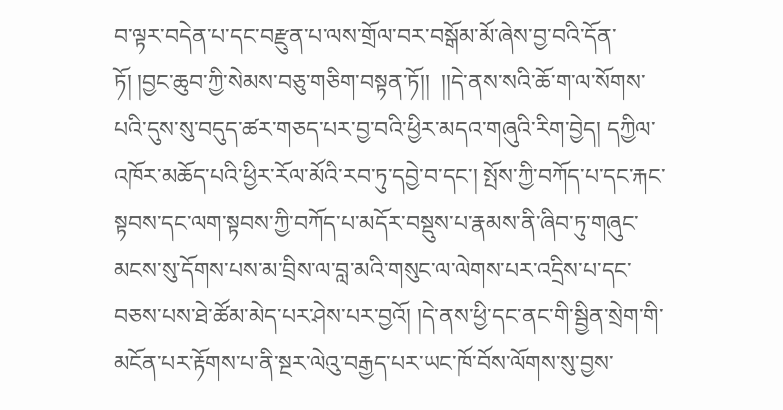བ་ལྟར་བདེན་པ་དང་བརྫུན་པ་ལས་གྲོལ་བར་བསྒོམ་མོ་ཞེས་བྱ་བའི་དོན་ཏོ། །བྱང་ཆུབ་ཀྱི་སེམས་བཅུ་གཅིག་བསྟན་ཏོ།།  །།དེ་ནས་སའི་ཆོ་ག་ལ་སོགས་པའི་དུས་སུ་བདུད་ཚར་གཅད་པར་བྱ་བའི་ཕྱིར་མདའ་གཞུའི་རིག་བྱེད། དཀྱིལ་འཁོར་མཆོད་པའི་ཕྱིར་རོལ་མོའི་རབ་ཏུ་དབྱེ་བ་དང་། སྤོས་ཀྱི་བཀོད་པ་དང་རྐང་སྟབས་དང་ལག་སྟབས་ཀྱི་བཀོད་པ་མདོར་བསྡུས་པ་རྣམས་ནི་ཞིབ་ཏུ་གཞུང་མངས་སུ་དོགས་པས་མ་བྲིས་ལ་བླ་མའི་གསུང་ལ་ལེགས་པར་འདྲིས་པ་དང་བཅས་པས་ཐེ་ཚོམ་མེད་པར་ཤེས་པར་བྱའོ། །དེ་ནས་ཕྱི་དང་ནང་གི་སྦྱིན་སྲེག་གི་མངོན་པར་རྟོགས་པ་ནི་སྔར་ལེའུ་བརྒྱད་པར་ཡང་ཁོ་བོས་ལོགས་སུ་བྱས་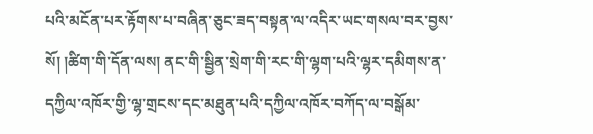པའི་མངོན་པར་རྟོགས་པ་བཞིན་ཅུང་ཟད་བསྟན་ལ་འདིར་ཡང་གསལ་བར་བྱས་སོ། །ཚིག་གི་དོན་ལས། ནང་གི་སྦྱིན་སྲེག་གི་རང་གི་ལྷག་པའི་ལྷར་དམིགས་ན་དཀྱིལ་འཁོར་གྱི་ལྷ་གྲངས་དང་མཐུན་པའི་དཀྱིལ་འཁོར་བཀོད་ལ་བསྒོམ་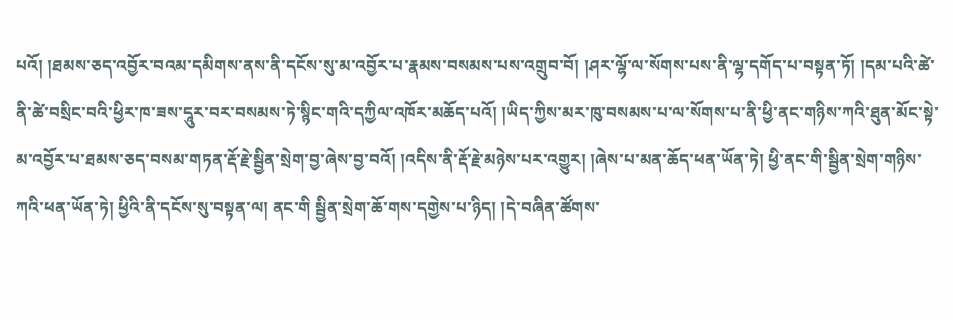པའོ། །ཐམས་ཅད་འབྱོར་བའམ་དམིགས་ནས་ནི་དངོས་སུ་མ་འབྱོར་པ་རྣམས་བསམས་པས་འགྲུབ་བོ། །ཤར་ལྷོ་ལ་སོགས་པས་ནི་ལྷ་དགོད་པ་བསྟན་ཏོ། །དམ་པའི་ཚེ་ནི་ཚེ་བསྲིང་བའི་ཕྱིར་ཁ་ཟས་དཱུར་བར་བསམས་ཏེ་སྙིང་གའི་དཀྱིལ་འཁོར་མཆོད་པའོ། །ཡིད་ཀྱིས་མར་ཁུ་བསམས་པ་ལ་སོགས་པ་ནི་ཕྱི་ནང་གཉིས་ཀའི་ཐུན་མོང་སྟེ་མ་འབྱོར་པ་ཐམས་ཅད་བསམ་གཏན་རྡོ་རྗེ་སྦྱིན་སྲེག་བྱ་ཞེས་བྱ་བའོ། །འདིས་ནི་རྡོ་རྗེ་མཉེས་པར་འགྱུར། །ཞེས་པ་མན་ཆོད་ཕན་ཡོན་ཏེ། ཕྱི་ནང་གི་སྦྱིན་སྲེག་གཉིས་ཀའི་ཕན་ཡོན་ཏེ། ཕྱིའི་ནི་དངོས་སུ་བསྟན་ལ། ནང་གི སྦྱིན་སྲེག་ཆོ་གས་དགྱེས་པ་ཉིད། །དེ་བཞིན་ཚོགས་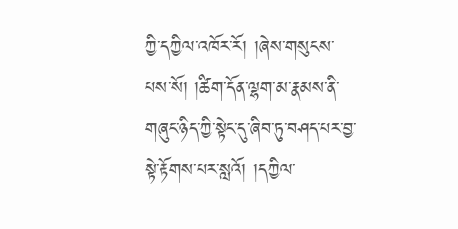ཀྱི་དཀྱིལ་འཁོར་རོ། །ཞེས་གསུངས་པས་སོ། །ཚིག་དོན་ལྷག་མ་རྣམས་ནི་གཞུང་ཉིད་ཀྱི་སྟེང་དུ་ཞིབ་ཏུ་བཤད་པར་བྱ་སྟེ་རྟོགས་པར་སླའོ། །དཀྱིལ་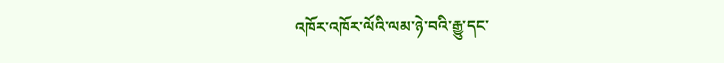འཁོར་འཁོར་ལོའི་ལམ་ཉེ་བའི་རྒྱུ་དང་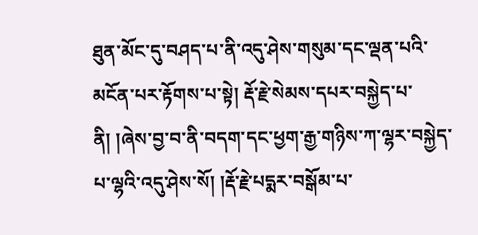ཐུན་མོང་དུ་བཤད་པ་ནི་འདུ་ཤེས་གསུམ་དང་ལྡན་པའི་མངོན་པར་རྟོགས་པ་སྟེ། རྡོ་རྗེ་སེམས་དཔར་བསྐྱེད་པ་ནི། །ཞེས་བྱ་བ་ནི་བདག་དང་ཕྱག་རྒྱ་གཉིས་ཀ་ལྷར་བསྐྱེད་པ་ལྷའི་འདུ་ཤེས་སོ། །རྡོ་རྗེ་པདྨར་བསྒོམ་པ་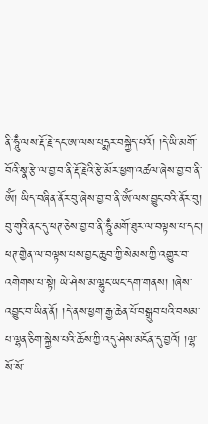ནི་ཧཱུྃ་ལས་རྡོ་རྗེ་དང་ཨ་ལས་པདྨར་བསྐྱེད་པའོ། །དེ་ཡི་མགོ་བོའི་སྣ་རྩེ་ལ་བྱ་བ་ནི་རྡོ་རྗེའི་རྩེ་མོར་ཕྱག་འཚལ་ཞེས་བྱ་བ་ནི་ཨོཾ། ཡིད་བཞིན་ནོར་བུ་ཞེས་བྱ་བ་ནི་ཨོཾ་ལས་བྱུང་བའི་ནོར་བུ། བུ་གུའི་ནང་དུ་ཕཊ་ཅེས་བྱ་བ་ནི་ཧཱུྃ་མགོ་ཐུར་ལ་བལྟས་པ་དང་། ཕཊ་གྱེན་ལ་བལྟས་པས་བྱང་ཆུབ་ཀྱི་སེམས་ཀྱི་འགྱུར་བ་འགེགས་པ་སྟེ། ཡེ་ཤེས་མ་ལྷུང་ཡང་དག་གནས། །ཞེས་འབྱུང་བ་ཡིན་ནོ། །དེ་ནས་ཕྱག་རྒྱ་ཆེན་པོ་བསྒྲུབ་པའི་བསམ་པ་ལྷན་ཅིག་སྐྱེས་པའི་ཆོས་ཀྱི་འདུ་ཤེས་མངོན་དུ་བྱའོ། །ལྷ་སོ་སོ་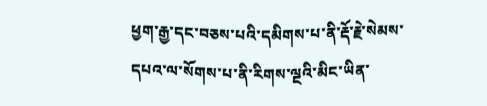ཕྱག་རྒྱ་དང་བཅས་པའི་དམིགས་པ་ནི་རྡོ་རྗེ་སེམས་དཔའ་ལ་སོགས་པ་ནི་རིགས་ལྔའི་མིང་ཡིན་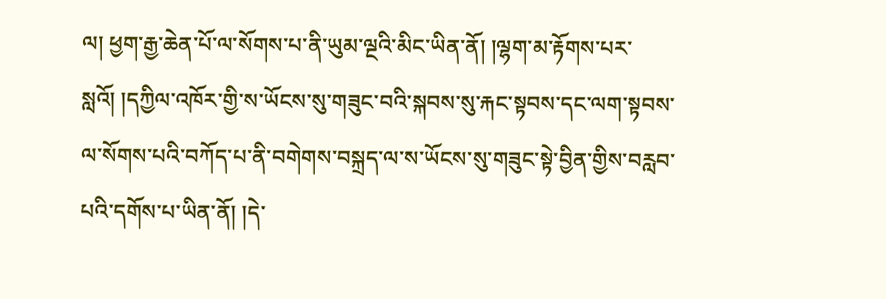ལ། ཕྱག་རྒྱ་ཆེན་པོ་ལ་སོགས་པ་ནི་ཡུམ་ལྔའི་མིང་ཡིན་ནོ། །ལྷག་མ་རྟོགས་པར་སླའོ། །དཀྱིལ་འཁོར་གྱི་ས་ཡོངས་སུ་གཟུང་བའི་སྐབས་སུ་རྐང་སྟབས་དང་ལག་སྟབས་ལ་སོགས་པའི་བཀོད་པ་ནི་བགེགས་བསྐྲད་ལ་ས་ཡོངས་སུ་གཟུང་སྟེ་བྱིན་གྱིས་བརླབ་པའི་དགོས་པ་ཡིན་ནོ། །དེ་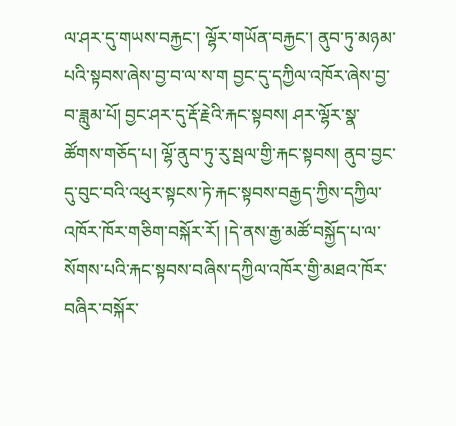ལ་ཤར་དུ་གཡས་བརྐྱང་། ལྷོར་གཡོན་བརྐྱང་། ནུབ་ཏུ་མཉམ་པའི་སྟབས་ཞེས་བྱ་བ་ལ་ས་ག བྱང་དུ་དཀྱིལ་འཁོར་ཞེས་བྱ་བ་ཟླུམ་པོ། བྱང་ཤར་དུ་རྡོ་རྗེའི་རྐང་སྟབས། ཤར་ལྷོར་སྣ་ཚོགས་གཅོད་པ། ལྷོ་ནུབ་ཏུ་རུ་སྦལ་གྱི་རྐང་སྟབས། ནུབ་བྱང་དུ་བུང་བའི་འཕུར་སྟངས་ཏེ་རྐང་སྟབས་བརྒྱད་ཀྱིས་དཀྱིལ་འཁོར་ཁོར་གཅིག་བསྐོར་རོ། །དེ་ནས་རྒྱ་མཚོ་བསྐྱོད་པ་ལ་སོགས་པའི་རྐང་སྟབས་བཞིས་དཀྱིལ་འཁོར་གྱི་མཐའ་ཁོར་བཞིར་བསྐོར་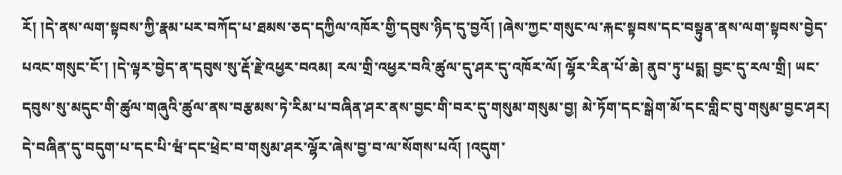རོ། །དེ་ནས་ལག་སྟབས་ཀྱི་རྣམ་པར་བཀོད་པ་ཐམས་ཅད་དཀྱིལ་འཁོར་གྱི་དབུས་ཉིད་དུ་བྱའོ། །ཞེས་ཀྱང་གསུང་ལ་རྐང་སྟབས་དང་བསྟུན་ནས་ལག་སྟབས་བྱེད་པའང་གསུང་ངོ་། །དེ་ལྟར་བྱེད་ན་དབུས་སུ་རྡོ་རྗེ་འཕྱར་བའམ། རལ་གྲི་འཕྱར་བའི་ཚུལ་དུ་ཤར་དུ་འཁོར་ལོ། ལྷོར་རིན་པོ་ཆེ། ནུབ་ཏུ་པདྨ། བྱང་དུ་རལ་གྲི། ཡང་དབུས་སུ་མདུང་གི་ཚུལ་གཞུའི་ཚུལ་ནས་བརྩམས་ཏེ་རིམ་པ་བཞིན་ཤར་ནས་བྱང་གི་བར་དུ་གསུམ་གསུམ་བྱ། མེ་ཏོག་དང་སྒེག་མོ་དང་གླིང་བུ་གསུམ་བྱང་ཤར། དེ་བཞིན་དུ་བདུག་པ་དང་པི་ཝཾ་དང་ཕྲེང་བ་གསུམ་ཤར་ལྷོར་ཞེས་བྱ་བ་ལ་སོགས་པའོ། །འདུག་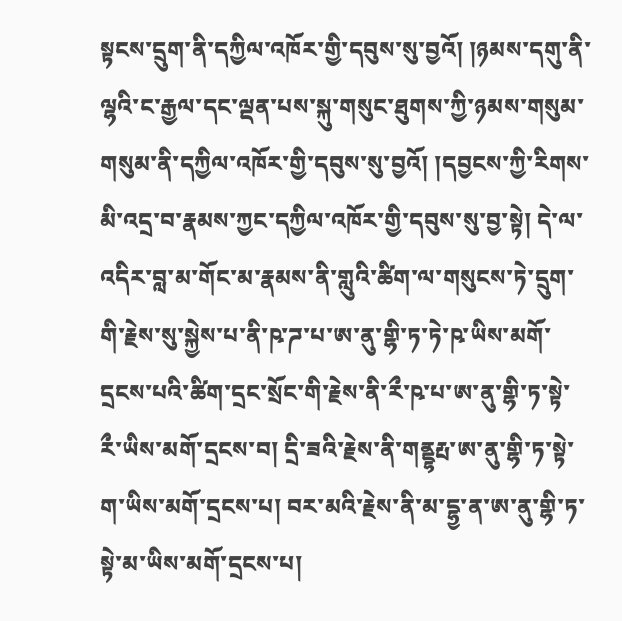སྟངས་དྲུག་ནི་དཀྱིལ་འཁོར་གྱི་དབུས་སུ་བྱའོ། །ཉམས་དགུ་ནི་ལྷའི་ང་རྒྱལ་དང་ལྡན་པས་སྐུ་གསུང་ཐུགས་ཀྱི་ཉམས་གསུམ་གསུམ་ནི་དཀྱིལ་འཁོར་གྱི་དབུས་སུ་བྱའོ། །དབྱངས་ཀྱི་རིགས་མི་འདྲ་བ་རྣམས་ཀྱང་དཀྱིལ་འཁོར་གྱི་དབུས་སུ་བྱ་སྟེ། དེ་ལ་འདིར་བླ་མ་གོང་མ་རྣམས་ནི་གླུའི་ཚིག་ལ་གསུངས་ཏེ་དྲུག་གི་རྗེས་སུ་སྐྱེས་པ་ནི་ཥ་ཌ་པ་ཨ་ནུ་གྷི་ཏ་ཏེ་ཥ་ཡིས་མགོ་དྲངས་པའི་ཚིག་དྲང་སྲོང་གི་རྗེས་ནི་རྀ་ཥ་པ་ཨ་ནུ་གྷི་ཏ་སྟེ་རྀ་ཡིས་མགོ་དྲངས་བ། དྲི་ཟའི་རྗེས་ནི་གནྡྷརྤ་ཨ་ནུ་གྷི་ཏ་སྟེ་ག་ཡིས་མགོ་དྲངས་པ། བར་མའི་རྗེས་ནི་མ་དྷྱ་ན་ཨ་ནུ་གྷི་ཏ་སྟེ་མ་ཡིས་མགོ་དྲངས་པ།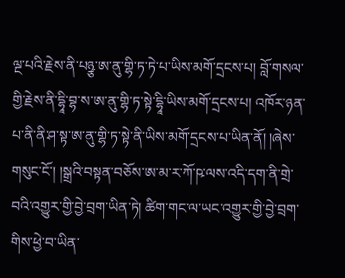ལྔ་པའི་རྗེས་ནི་པཉྩ་ཨ་ནུ་གྷི་ཏ་ཏེ་པ་ཡིས་མགོ་དྲངས་པ། བློ་གསལ་གྱི་རྗེས་ནི་དྷཱི་བྷ་ས་ཨ་ནུ་གྷི་ཏ་སྟེ་དྷཱི་ཡིས་མགོ་དྲངས་པ། འཁོར་ཉན་པ་ནི་ནི་ཤ་སྟ་ཨ་ནུ་གྷི་ཏ་སྟེ་ནི་ཡིས་མགོ་དྲངས་པ་ཡིན་ནོ། །ཞེས་གསུང་ངོ་། །སྒྲའི་བསྟན་བཅོས་ཨ་མ་ར་ཀོ་ཥ་ལས་འདི་དག་ནི་གྲེ་བའི་འགྱུར་གྱི་བྱེ་བྲག་ཡིན་ཏེ། ཚིག་གང་ལ་ཡང་འགྱུར་གྱི་བྱེ་བྲག་གིས་ཕྱེ་བ་ཡིན་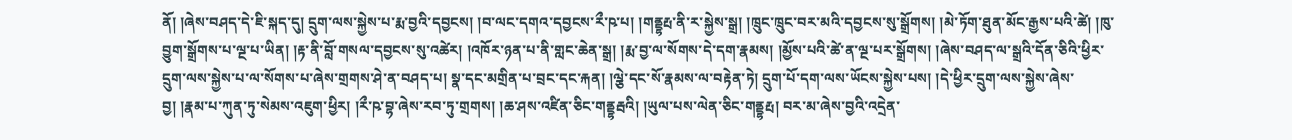ནོ། །ཞེས་བཤད་དེ་ཇི་སྐད་དུ། དྲུག་ལས་སྐྱེས་པ་རྨ་བྱའི་དབྱངས། །བ་ལང་དགའ་དབྱངས་རྀ་ཥ་པ། །གནྡྷརྤ་ནི་ར་སྐྱེས་སྒྲ། །ཁྲུང་ཁྲུང་བར་མའི་དབྱངས་སུ་སྒྲོགས། །མེ་ཏོག་ཐུན་མོང་རྒྱས་པའི་ཚེ། །ཁུ་བྱུག་སྒྲོགས་པ་ལྔ་པ་ཡིན། །རྟ་ནི་བློ་གསལ་དབྱངས་སུ་འཚེར། །འཁོར་ཉན་པ་ནི་གླང་ཆེན་སྒྲ། །རྨ་བྱ་ལ་སོགས་དེ་དག་རྣམས། །མྱོས་པའི་ཚེ་ན་ལྔ་པར་སྒྲོགས། །ཞེས་བཤད་ལ་སྒྲའི་དོན་ཅིའི་ཕྱིར་དྲུག་ལས་སྐྱེས་པ་ལ་སོགས་པ་ཞེས་གྲགས་ཤེ་ན་བཤད་པ། སྣ་དང་མགྲིན་པ་བྲང་དང་རྐན། །ལྕེ་དང་སོ་རྣམས་ལ་བརྟེན་ཏེ། དྲུག་པོ་དག་ལས་ཡོངས་སྐྱེས་པས། །དེ་ཕྱིར་དྲུག་ལས་སྐྱེས་ཞེས་བྱ། །རྣམ་པ་ཀུན་ཏུ་སེམས་འཇུག་ཕྱིར། །རྀ་ཥ་བྷ་ཞེས་རབ་ཏུ་གྲགས། །ཆ་ཤས་འཛིན་ཅིང་གནྡྷརྦའི། །ཡུལ་པས་ལེན་ཅིང་གནྡྷརྤ། བར་མ་ཞེས་བྱའི་འདྲེན་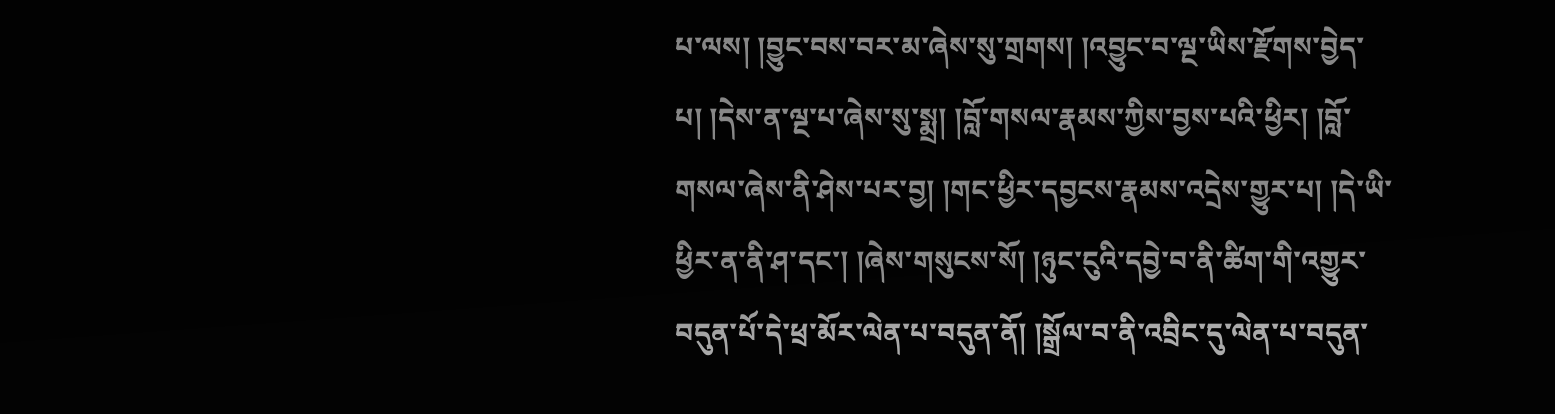པ་ལས། །བྱུང་བས་བར་མ་ཞེས་སུ་གྲགས། །འབྱུང་བ་ལྔ་ཡིས་རྫོགས་བྱེད་པ། །དེས་ན་ལྔ་པ་ཞེས་སུ་སྨྲ། །བློ་གསལ་རྣམས་ཀྱིས་བྱས་པའི་ཕྱིར། །བློ་གསལ་ཞེས་ནི་ཤེས་པར་བྱ། །གང་ཕྱིར་དབྱངས་རྣམས་འདྲེས་གྱུར་པ། །དེ་ཡི་ཕྱིར་ན་ནི་ཤ་དང་། །ཞེས་གསུངས་སོ། །ཉུང་ངུའི་དབྱེ་བ་ནི་ཚིག་གི་འགྱུར་བདུན་པོ་དེ་ཕྲ་མོར་ལེན་པ་བདུན་ནོ། །སྒྲོལ་བ་ནི་འབྲིང་དུ་ལེན་པ་བདུན་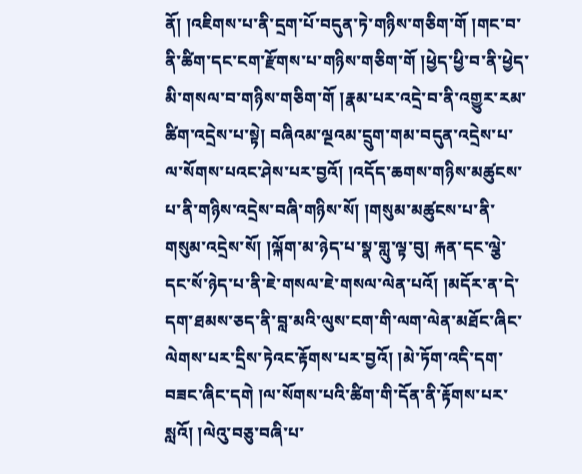ནོ། །འཇིགས་པ་ནི་དྲག་པོ་བདུན་ཏེ་གཉིས་གཅིག་གོ །གང་བ་ནི་ཚིག་དང་ངག་རྫོགས་པ་གཉིས་གཅིག་གོ །ཕྱེད་ཕྱི་བ་ནི་ཕྱེད་མི་གསལ་བ་གཉིས་གཅིག་གོ །རྣམ་པར་འདྲེ་བ་ནི་འགྱུར་རམ་ཚིག་འདྲེས་པ་སྟེ། བཞིའམ་ལྔའམ་དྲུག་གམ་བདུན་འདྲེས་པ་ལ་སོགས་པའང་ཤེས་པར་བྱའོ། །འདོད་ཆགས་གཉིས་མཚུངས་པ་ནི་གཉིས་འདྲེས་བཞི་གཉིས་སོ། །གསུམ་མཚུངས་པ་ནི་གསུམ་འདྲེས་སོ། །ལྐོག་མ་ཉེད་པ་སྣ་གླུ་ལྟ་བུ། རྐན་དང་ལྕེ་དང་སོ་ཉེད་པ་ནི་ཇེ་གསལ་ཇེ་གསལ་ལེན་པའོ། །མདོར་ན་དེ་དག་ཐམས་ཅད་ནི་བླ་མའི་ལུས་ངག་གི་ལག་ལེན་མཐོང་ཞིང་ལེགས་པར་དྲིས་ཏེའང་རྟོགས་པར་བྱའོ། །མེ་ཏོག་འདི་དག་བཟང་ཞིང་དགེ །ལ་སོགས་པའི་ཚིག་གི་དོན་ནི་རྟོགས་པར་སླའོ། །ལེའུ་བཅུ་བཞི་པ་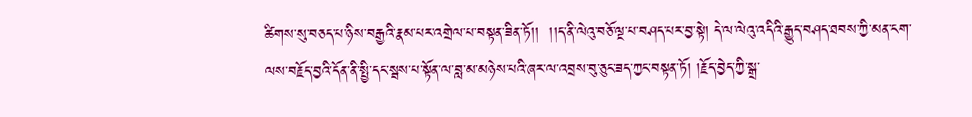ཚིགས་སུ་བཅད་པ་ཉིས་བརྒྱའི་རྣམ་པར་འགྲེལ་པ་བསྟན་ཟིན་ཏོ།།  །།ད་ནི་ལེའུ་བཅོ་ལྔ་པ་བཤད་པར་བྱ་སྟེ། དེ་ལ་ལེའུ་འདིའི་རྒྱུད་བཤད་ཐབས་ཀྱི་མན་ངག་ལས་བརྗོད་བྱའི་དོན་ནི་སྤྱི་དང་སྦས་པ་སྟོན་ལ་བླ་མ་མཉེས་པའི་ཞར་ལ་འབྲས་བུ་ཅུང་ཟད་ཀྱང་བསྟན་ཏོ། །རྗོད་བྱེད་ཀྱི་སྒྲ་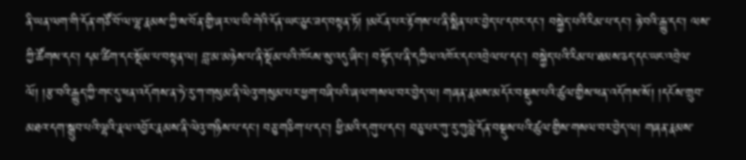ནི་ཡན་ལག་གི་དོན་གཙོ་བོ་ལ་ལྷ་རྣམས་ཀྱི་ས་བོན་གྱི་ཞར་ལ་ཡི་གེའི་དོན་ཡང་ཅུང་ཟད་བསྟན་ཏོ། །མངོན་པར་རྟོགས་པ་ནི་སྨིན་པར་བྱེད་པ་དབང་དང་། བསྐྱེད་པའི་རིམ་པ་དང་། ཉེ་བའི་རྒྱུ་དང་། ལས་ཀྱི་ཚོགས་དང་། དམ་ཚིག་དང་སྡོམ་པ་བསྟན་ལ། བླ་མ་མཉེས་པ་ནི་སྡོམ་པའི་ཁོངས་སུ་འདུ་ཞིང་། བསྟོད་པ་ནི་དཀྱིལ་འཁོར་དང་འབྲེལ་པ་དང་། བསྐྱེད་པའི་རིམ་པ་ཐམས་ཅད་དང་ཡང་འབྲེལ་ལོ། །རྩ་བའི་རྒྱུད་ཀྱི་གང་དུ་ཕན་འདོགས་ན་ཧེ་རུ་ཀ་གསུམ་ནི་ལེའུ་གསུམ་པར་ཕྱག་བཞི་པའི་ཞལ་གསལ་བར་བྱེད་ལ། གཞན་རྣམས་མདོར་བསྡུས་པའི་ཚུལ་གྱིས་ཕན་འདོགས་སོ། །དངོས་གྲུབ་མཐའ་དག་སྒྲུབ་པའི་ལྷའི་རྣལ་འབྱོར་རྣམས་ནི་ལེའུ་གཉིས་པ་དང་། བཅུ་གཅིག་པ་དང་། ཕྱི་མའི་དགུ་པ་དང་། བཅུ་པར་ཀུ་རུ་ཀུལླེ་དོན་བསྡུས་པའི་ཚུལ་གྱིས་གསལ་བར་བྱེད་ལ། གཞན་རྣམས་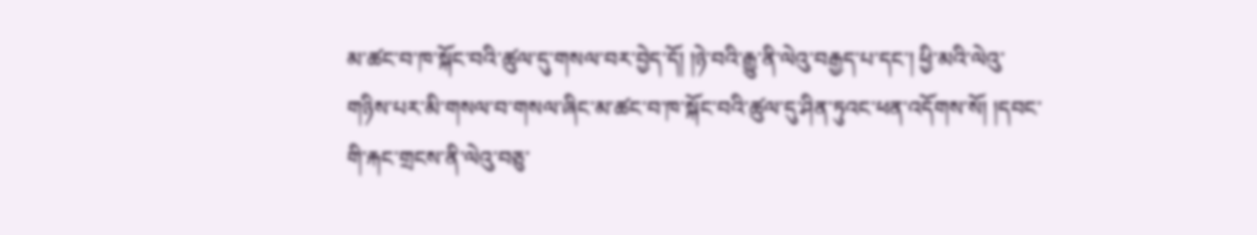མ་ཚང་བ་ཁ་སྐོང་བའི་ཚུལ་དུ་གསལ་བར་བྱེད་དོ། །ཉེ་བའི་རྒྱུ་ནི་ལེའུ་བརྒྱད་པ་དང་། ཕྱི་མའི་ལེའུ་གཉིས་པར་མི་གསལ་བ་གསལ་ཞིང་མ་ཚང་བ་ཁ་སྐོང་བའི་ཚུལ་དུ་ཤིན་ཏུའང་ཕན་འདོགས་སོ། །དབང་གི་རྐང་གྲངས་ནི་ལེའུ་བཅུ་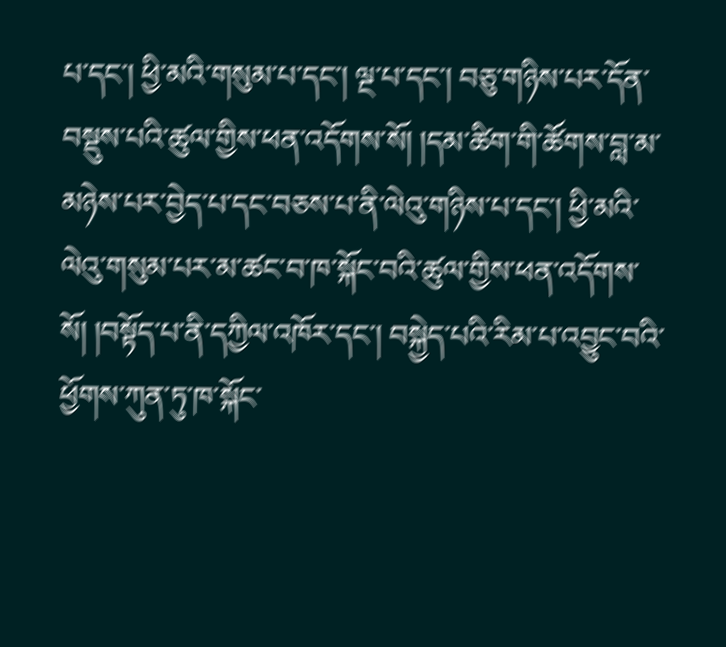པ་དང་། ཕྱི་མའི་གསུམ་པ་དང་། ལྔ་པ་དང་། བཅུ་གཉིས་པར་དོན་བསྡུས་པའི་ཚུལ་གྱིས་ཕན་འདོགས་སོ། །དམ་ཚིག་གི་ཚོགས་བླ་མ་མཉེས་པར་བྱེད་པ་དང་བཅས་པ་ནི་ལེའུ་གཉིས་པ་དང་། ཕྱི་མའི་ལེའུ་གསུམ་པར་མ་ཚང་བ་ཁ་སྐོང་བའི་ཚུལ་གྱིས་ཕན་འདོགས་སོ། །བསྟོད་པ་ནི་དཀྱིལ་འཁོར་དང་། བསྐྱེད་པའི་རིམ་པ་འབྱུང་བའི་ཕྱོགས་ཀུན་ཏུ་ཁ་སྐོང་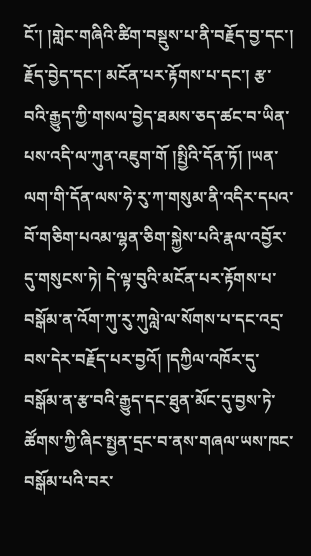ངོ་། །གླེང་གཞིའི་ཚིག་བསྡུས་པ་ནི་བརྗོད་བྱ་དང་། རྗོད་བྱེད་དང་། མངོན་པར་རྟོགས་པ་དང་། རྩ་བའི་རྒྱུད་ཀྱི་གསལ་བྱེད་ཐམས་ཅད་ཚང་བ་ཡིན་པས་འདི་ལ་ཀུན་འཇུག་གོ །སྤྱིའི་དོན་ཏོ། །ཡན་ལག་གི་དོན་ལས་ཧེ་རུ་ཀ་གསུམ་ནི་འདིར་དཔའ་བོ་གཅིག་པའམ་ལྷན་ཅིག་སྐྱེས་པའི་རྣལ་འབྱོར་དུ་གསུངས་ཏེ། དེ་ལྟ་བུའི་མངོན་པར་རྟོགས་པ་བསྒོམ་ན་འོག་ཀུ་རུ་ཀུལླེ་ལ་སོགས་པ་དང་འདྲ་བས་དེར་བརྗོད་པར་བྱའོ། །དཀྱིལ་འཁོར་དུ་བསྒོམ་ན་རྩ་བའི་རྒྱུད་དང་ཐུན་མོང་དུ་བྱས་ཏེ་ཚོགས་ཀྱི་ཞིང་སྤྱན་དྲང་བ་ནས་གཞལ་ཡས་ཁང་བསྒོམ་པའི་བར་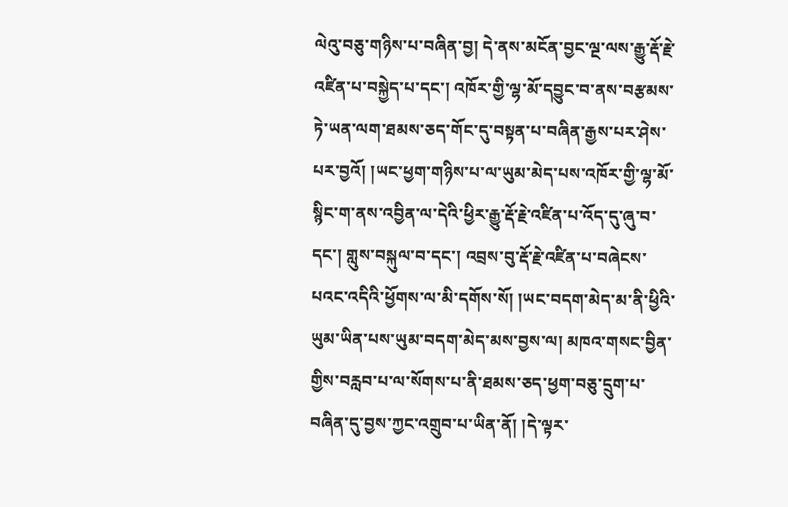ལེའུ་བཅུ་གཉིས་པ་བཞིན་བྱ། དེ་ནས་མངོན་བྱང་ལྔ་ལས་རྒྱུ་རྡོ་རྗེ་འཛིན་པ་བསྐྱེད་པ་དང་། འཁོར་གྱི་ལྷ་མོ་དབྱུང་བ་ནས་བརྩམས་ཏེ་ཡན་ལག་ཐམས་ཅད་གོང་དུ་བསྟན་པ་བཞིན་རྒྱས་པར་ཤེས་པར་བྱའོ། །ཡང་ཕྱག་གཉིས་པ་ལ་ཡུམ་མེད་པས་འཁོར་གྱི་ལྷ་མོ་སྙིང་ག་ནས་འབྱིན་ལ་དེའི་ཕྱིར་རྒྱུ་རྡོ་རྗེ་འཛིན་པ་འོད་དུ་ཞུ་བ་དང་། གླུས་བསྐུལ་བ་དང་། འབྲས་བུ་རྡོ་རྗེ་འཛིན་པ་བཞེངས་པའང་འདིའི་ཕྱོགས་ལ་མི་དགོས་སོ། །ཡང་བདག་མེད་མ་ནི་ཕྱིའི་ཡུམ་ཡིན་པས་ཡུམ་བདག་མེད་མས་བྱས་ལ། མཁའ་གསང་བྱིན་གྱིས་བརླབ་པ་ལ་སོགས་པ་ནི་ཐམས་ཅད་ཕྱག་བཅུ་དྲུག་པ་བཞིན་དུ་བྱས་ཀྱང་འགྲུབ་པ་ཡིན་ནོ། །དེ་ལྟར་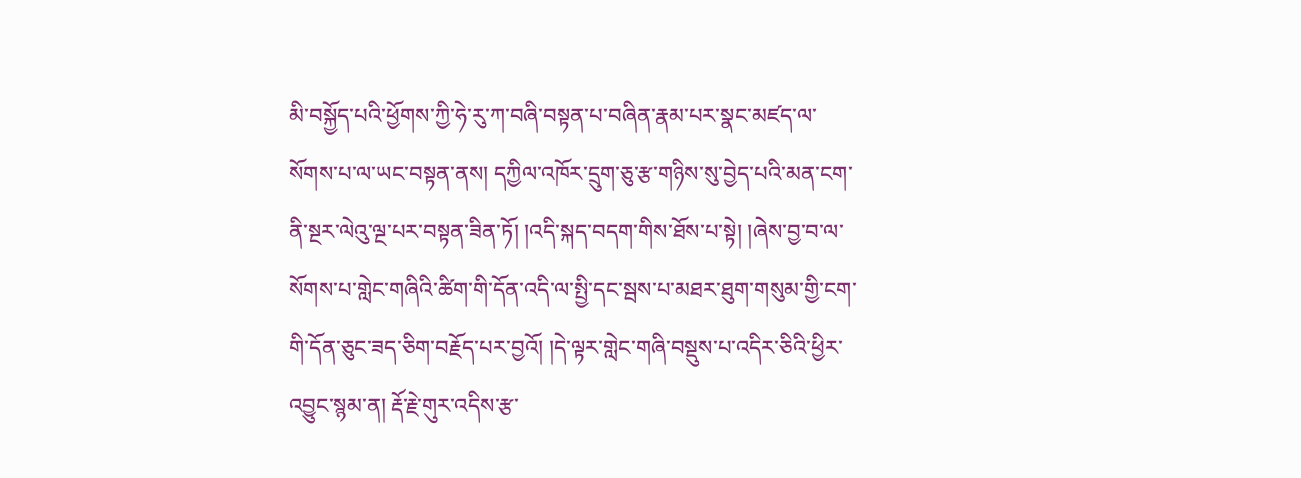མི་བསྐྱོད་པའི་ཕྱོགས་ཀྱི་ཧེ་རུ་ཀ་བཞི་བསྟན་པ་བཞིན་རྣམ་པར་སྣང་མཛད་ལ་སོགས་པ་ལ་ཡང་བསྟན་ནས། དཀྱིལ་འཁོར་དྲུག་ཅུ་རྩ་གཉིས་སུ་བྱེད་པའི་མན་ངག་ནི་སྔར་ལེའུ་ལྔ་པར་བསྟན་ཟིན་ཏོ། །འདི་སྐད་བདག་གིས་ཐོས་པ་སྟེ། །ཞེས་བྱ་བ་ལ་སོགས་པ་གླེང་གཞིའི་ཚིག་གི་དོན་འདི་ལ་སྤྱི་དང་སྦས་པ་མཐར་ཐུག་གསུམ་གྱི་ངག་གི་དོན་ཅུང་ཟད་ཅིག་བརྗོད་པར་བྱའོ། །དེ་ལྟར་གླེང་གཞི་བསྡུས་པ་འདིར་ཅིའི་ཕྱིར་འབྱུང་སྙམ་ན། རྡོ་རྗེ་གུར་འདིས་རྩ་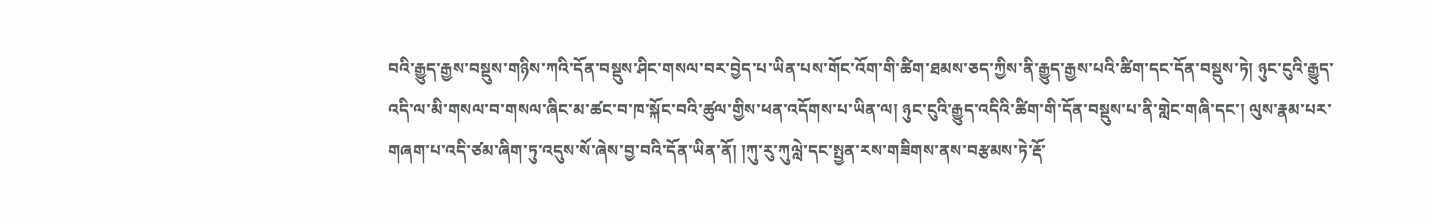བའི་རྒྱུད་རྒྱས་བསྡུས་གཉིས་ཀའི་དོན་བསྡུས་ཤིང་གསལ་བར་བྱེད་པ་ཡིན་པས་གོང་འོག་གི་ཚིག་ཐམས་ཅད་ཀྱིས་ནི་རྒྱུད་རྒྱས་པའི་ཚིག་དང་དོན་བསྡུས་ཏེ། ཉུང་ངུའི་རྒྱུད་འདི་ལ་མི་གསལ་བ་གསལ་ཞིང་མ་ཚང་བ་ཁ་སྐོང་བའི་ཚུལ་གྱིས་ཕན་འདོགས་པ་ཡིན་ལ། ཉུང་ངུའི་རྒྱུད་འདིའི་ཚིག་གི་དོན་བསྡུས་པ་ནི་གླེང་གཞི་དང་། ལུས་རྣམ་པར་གཞག་པ་འདི་ཙམ་ཞིག་ཏུ་འདུས་སོ་ཞེས་བྱ་བའི་དོན་ཡིན་ནོ། །ཀུ་རུ་ཀུལླེ་དང་སྤྱན་རས་གཟིགས་ནས་བརྩམས་ཏེ་རྡོ་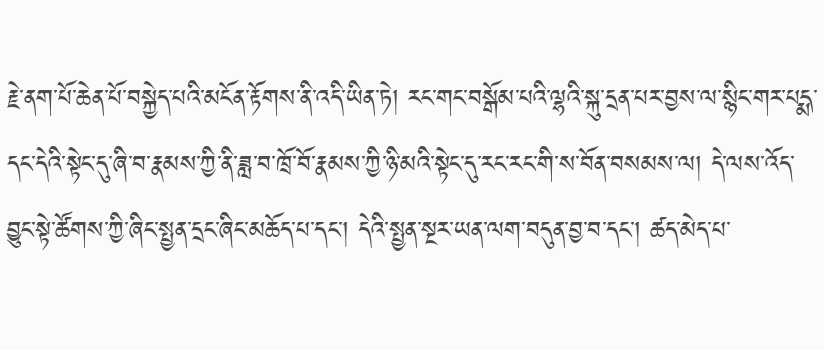རྗེ་ནག་པོ་ཆེན་པོ་བསྐྱེད་པའི་མངོན་རྟོགས་ནི་འདི་ཡིན་ཏེ། རང་གང་བསྒོམ་པའི་ལྷའི་སྐུ་དྲན་པར་བྱས་ལ་སྙིང་གར་པདྨ་དང་དེའི་སྟེང་དུ་ཞི་བ་རྣམས་ཀྱི་ནི་ཟླ་བ་ཁྲོ་བོ་རྣམས་ཀྱི་ཉི་མའི་སྟེང་དུ་རང་རང་གི་ས་བོན་བསམས་ལ། དེ་ལས་འོད་བྱུང་སྟེ་ཚོགས་ཀྱི་ཞིང་སྤྱན་དྲང་ཞིང་མཆོད་པ་དང་། དེའི་སྤྱན་སྔར་ཡན་ལག་བདུན་བྱ་བ་དང་། ཚད་མེད་པ་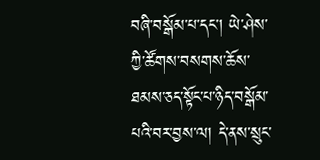བཞི་བསྒོམ་པ་དང་། ཡེ་ཤེས་ཀྱི་ཚོགས་བསགས་ཆོས་ཐམས་ཅད་སྟོང་པ་ཉིད་བསྒོམ་པའི་བར་བྱས་ལ། དེ་ནས་སྲུང་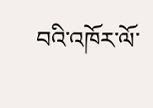བའི་འཁོར་ལོ་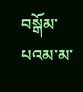བསྒོམ་པའམ་མ་